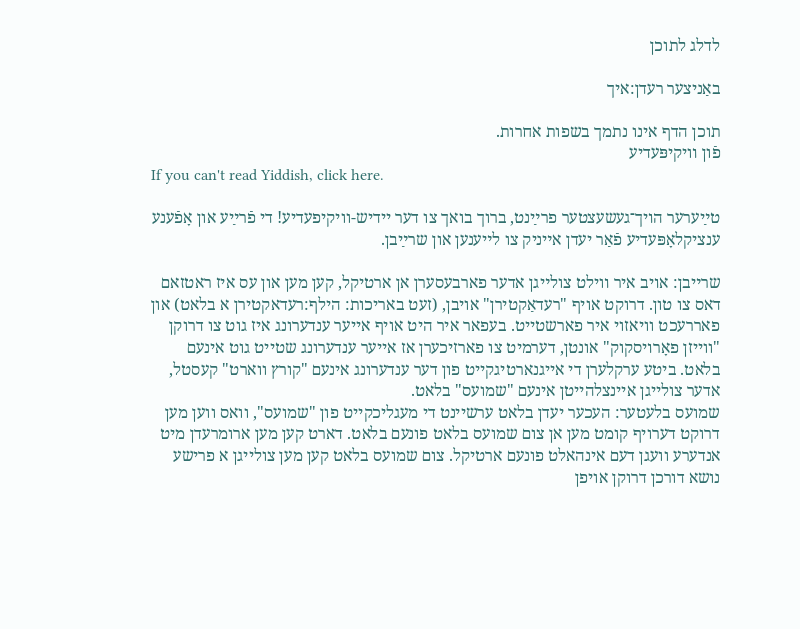לדלג לתוכן

באַניצער רעדן:איך

תוכן הדף אינו נתמך בשפות אחרות.
פֿון װיקיפּעדיע
If you can't read Yiddish, click here.

טײַערער הױך־געשעצטער פרײַנט, ברוך בואך צו דער יידיש-וויקיפעדיע! די פֿרײַע און אָפֿענע ענציקלאָפּעדיע פֿאַר יעדן אײניק צו לײענען און שרײַבן.

שרײבן: אױב איר װילט צולײגן אדער פארבעסערן אן ארטיקל, קען מען און עס איז ראטזאם דאס צו טון. דרוקט אויף "רעדאַקטירן" אויבן, (זעט באריכות: הילף:רעדאקטירן א בלאט) און פאררעכט וויאזוי איר פארשטייט. בעפאר איר היט אויף אייער ענדערונג איז גוט צו דרוקן "ווייזן פאָרױסקוק" אונטן, דערמיט צו פארזיכערן אז אייער ענדערונג שטייט גוט אינעם בלאט. ביטע ערקלערן די אייגנארטיגקייט פון דער ענדערונג אינעם "קורץ ווארט" קעסטל, אדער צולייגן איינצלהייטן אינעם "שמועס" בלאט.
שמועס בלעטער: העכער יעדן בלאט ערשיינט די מעגליכקייט פון "שמועס", וואס ווען מען דרוקט דערויף קומט מען אן צום שמועס בלאט פונעם בלאט. דארט קען מען ארומרעדן מיט אנדערע וועגן דעם אינהאלט פונעם ארטיקל. צום שמועס בלאט קען מען צולייגן א פרישע נושא דורכן דרוקן אויפן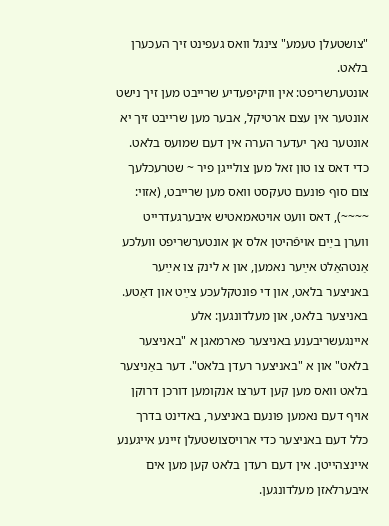"צושטעלן טעמע" צינגל וואס געפינט זיך העכערן בלאט.
אונטערשריפט: אין וויקיפעדיע שרייבט מען זיך נישט אונטער אין עצם ארטיקל, אבער מען שרייבט זיך יא אונטער נאך יעדער הערה אין דעם שמועס בלאט. כדי דאס צו טון זאל מען צולייגן פיר ~ שטרעכלעך צום סוף פונעם טעקסט וואס מען שרייבט, (אזוי: ~~~~), דאס וועט אויטאמאטיש איבערגעדרייט ווערן בײַם אויפֿהיטן אלס אן אונטערשריפט װעלכע אַנטהאַלט אײַער נאמען, און א לינק צו אײַער באניצער בלאט, און די פונטקלעכע צײַט און דאַטע.
באניצער בלאט, און מעלדונגען: אלע איינגעשריבענע באניצער פארמאגן א "באניצער בלאט" און א "באניצער רעדן בלאט". דער באַניצער בלאט וואס מען קען דערצו אנקומען דורכן דרוקן אויף דעם נאמען פונעם באניצער, באדינט בדרך כלל דעם באניצער כדי ארויסצושטעלן זיינע אייגענע איינצהייטן. אין דעם רעדן בלאט קען מען אים איבערלאזן מעלדונגען.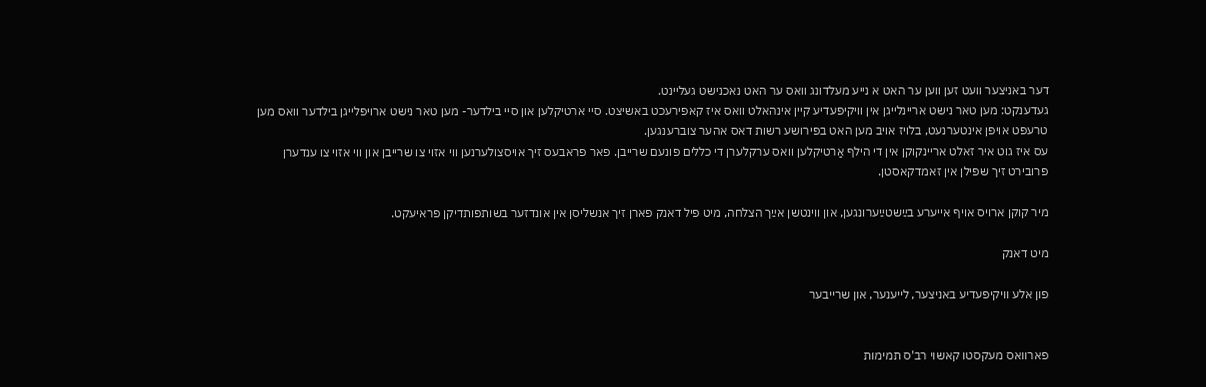דער באניצער וועט זען ווען ער האט א נייע מעלדונג וואס ער האט נאכנישט געליינט.
געדענקט: מען טאר נישט אריינלייגן אין וויקיפעדיע קיין אינהאלט וואס איז קאפירעכט באשיצט. סיי ארטיקלען און סיי בילדער- מען טאר נישט ארויפלייגן בילדער וואס מען טרעפט אויפן אינטערנעט, בלויז אויב מען האט בפירושע רשות דאס אהער צוברענגען.
עס איז גוט איר זאלט אריינקוקן אין די הילף אַרטיקלען וואס ערקלערן די כללים פונעם שרייבן. פאר פראבעס זיך אויסצולערנען ווי אזוי צו שרייבן און ווי אזוי צו ענדערן פרובירט זיך שפילן אין זאמדקאסטן.

מיר קוקן ארויס אויף אייערע בײַשטײַערונגען, און ווינטשן אײַך הצלחה, מיט פיל דאנק פארן זיך אנשליסן אין אונדזער בשותפותדיקן פראיעקט.

מיט דאנק

פון אלע וויקיפעדיע באניצער, לייענער, און שרייבער


פארוואס מעקסטו קאשוי רב'ס תמימות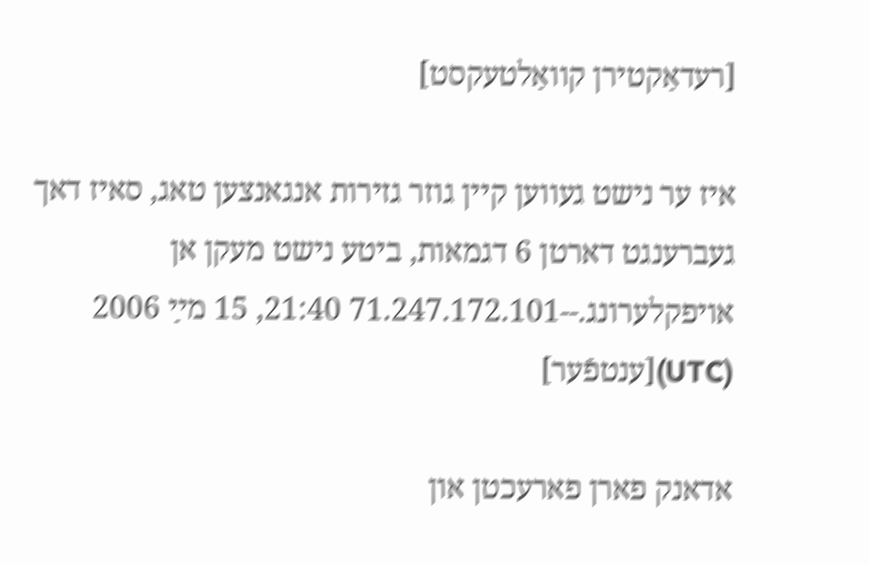[רעדאַקטירן קוואַלטעקסט]

איז ער נישט געווען קיין גוזר גזירות אנגאנצען טאג, סאיז דאך געברענגט דארטן 6 דגמאות, ביטע נישט מעקן אן אויפקלערונג.--71.247.172.101 21:40, 15 מײַ 2006 (UTC)[ענטפֿער]

אדאנק פארן פארעכטן און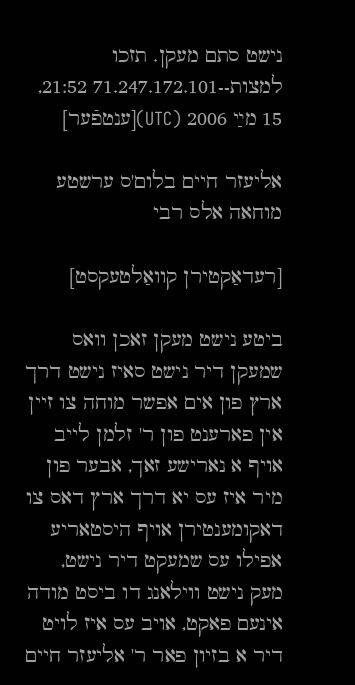נישט סתם מעקן. תזכו למצות--71.247.172.101 21:52, 15 מײַ 2006 (UTC)[ענטפֿער]

אליעזר חיים בלום'ס ערשטע מוחאה אלס רבי

[רעדאַקטירן קוואַלטעקסט]

ביטע נישט מעקן זאכן וואס שמעקן דיר נישט סאיז נישט דרך ארץ פון אים אפשר מוחה צו זיין אין פארענט פון ר' זלמן לייב אויף א נארישע זאך, אבער פון מיר איז עס יא דרך ארץ דאס צו דאקומענטירן אויף היסטאריע אפילו עס שמעקט דיר נישט, מעק נישט ווילאנג דו ביסט מודה אינעם פאקט, אויב עס איז לויט דיר א בזיון פאר ר' אליעזר חיים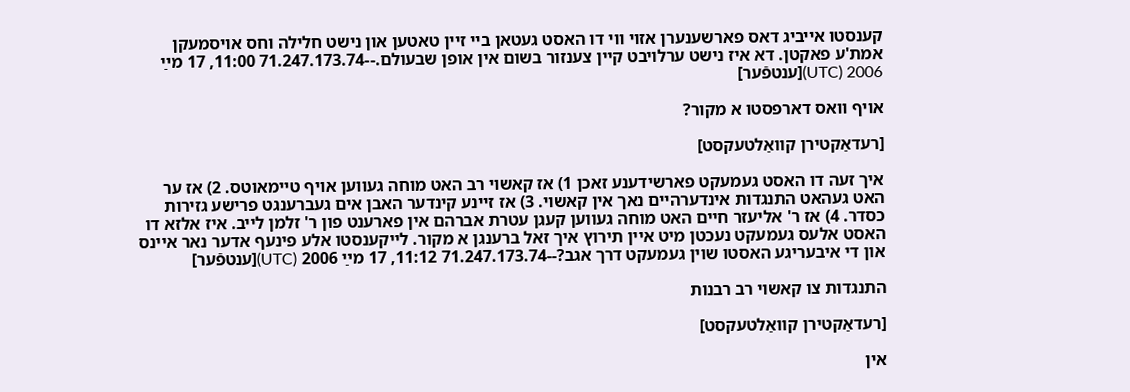קענסטו אייביג דאס פארשענערן אזוי ווי דו האסט געטאן ביי זיין טאטען און נישט חלילה וחס אויסמעקן אמת'ע פאקטן. דא איז נישט ערלויבט קיין צענזור בשום אין אופן שבעולם.--71.247.173.74 11:00, 17 מײַ 2006 (UTC)[ענטפֿער]

אויף וואס דארפסטו א מקור?

[רעדאַקטירן קוואַלטעקסט]

איך זעה דו האסט געמעקט פארשידענע זאכן 1) אז קאשוי רב האט מוחה געווען אויף טיימאוטס. 2) אז ער האט געהאט התנגדות אינדערהיים נאך אין קאשוי. 3) אז זיינע קינדער האבן אים געברענגט פרישע גזירות כסדר. 4) אז ר' אליעזר חיים האט מוחה געווען קעגן עטרת אברהם אין פארענט פון ר' זלמן לייב. איז אלזא דו האסט אלעס געמעקט נעכטן מיט איין תירוץ איך זאל ברענגן א מקור. לייקענסטו אלע פינעף אדער נאר איינס און די איבעריגע האסטו שוין געמעקט דרך אגב?--71.247.173.74 11:12, 17 מײַ 2006 (UTC)[ענטפֿער]

התנגדות צו קאשוי רב רבנות

[רעדאַקטירן קוואַלטעקסט]

אין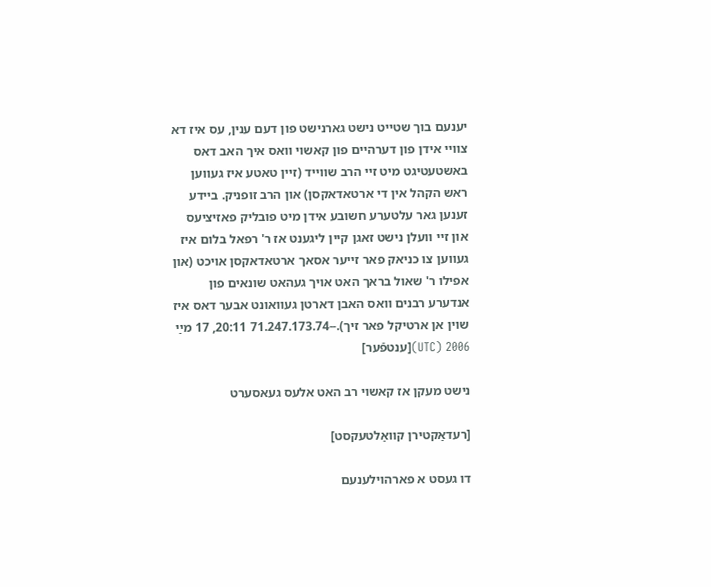יענעם בוך שטייט נישט גארנישט פון דעם ענין, עס איז דא צוויי אידן פון דערהיים פון קאשוי וואס איך האב דאס באשטעטיגט מיט זיי הרב שווייד (זיין טאטע איז געווען ראש הקהל אין די ארטאדאקסן) און הרב זופניק. ביידע זענען גאר עלטערע חשובע אידן מיט פובליק פאזיציעס און זיי וועלן נישט זאגן קיין ליגענט אז ר' רפאל בלום איז געווען צו כניאק פאר זייער אסאך ארטאדאקסן אויכט (און אפילו ר' שאול בראך האט אויך געהאט שונאים פון אנדערע רבנים וואס האבן דארטן געוואונט אבער דאס איז שוין אן ארטיקל פאר זיך).--71.247.173.74 20:11, 17 מײַ 2006 (UTC)[ענטפֿער]

נישט מעקן אז קאשוי רב האט אלעס געאסערט

[רעדאַקטירן קוואַלטעקסט]

דו געסט א פארהוילענעם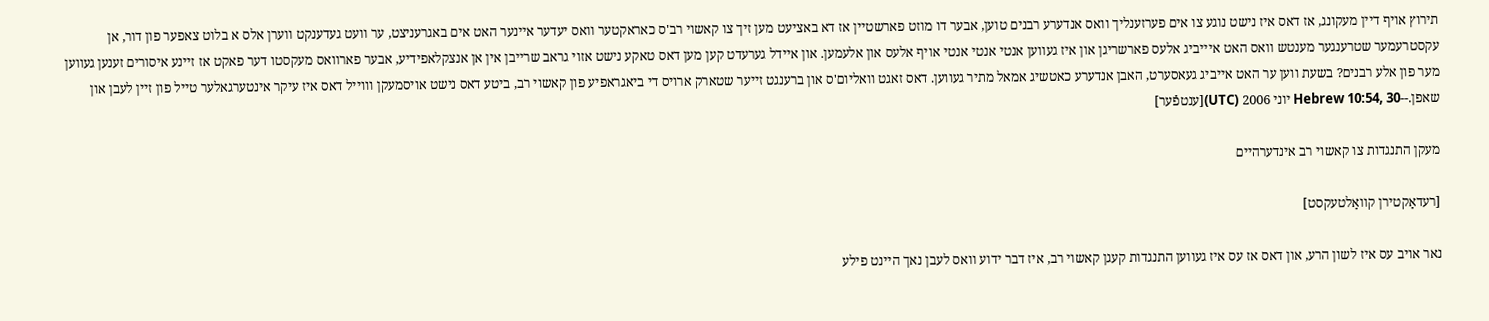תירוץ אויף דיין מעקונג, אז דאס איז נישט נוגע צו אים פערזענליך וואס אנדערע רבנים טוען, אבער דו מוזט פארשטיין אז דא באציעט מען זיך צו קאשוי רב'ס כאראקטער וואס יעדער איינער האט אים באגרעניצט, ער וועט געדענקט ווערן אלס א בלוט צאפער פון דור, אן עקסטרעמער שטרענגער מענטש וואס האט איייביג אלעס פארשריגן און איז געווען אנטי אנטי אנטי אויף אלעס און אלעמען. און איידל גערעדט קען מען דאס טאקע נישט אזוי גראב שרייבן אין אן אנצקלאפידיע, אבער פארוואס מעקסטו דער פאקט אז זיינע איסורים זענען געווען מער פון אלע רבנים? בשעת ווען ער האט אייביג געאסערט, האבן אנדערע כאטשיג אמאל מתיר געווען. דאס זאגט וואליום'ס און ברענגט זייער שטארק ארויס די ביאגראפיע פון קאשוי רב, ביטע דאס נישט אויסמעקן וווייל דאס איז עיקר אינטערגאלער טייל פון זיין לעבן און שאפן.--Hebrew 10:54, 30 יוני 2006 (UTC)[ענטפֿער]

מעקן התנגדות צו קאשוי רב אינדערהיים

[רעדאַקטירן קוואַלטעקסט]

נאר אויב עס איז לשון הרע, און דאס אז עס איז געווען התנגדות קעגן קאשוי רב, איז דבר ידוע וואס לעבן נאך היינט פילע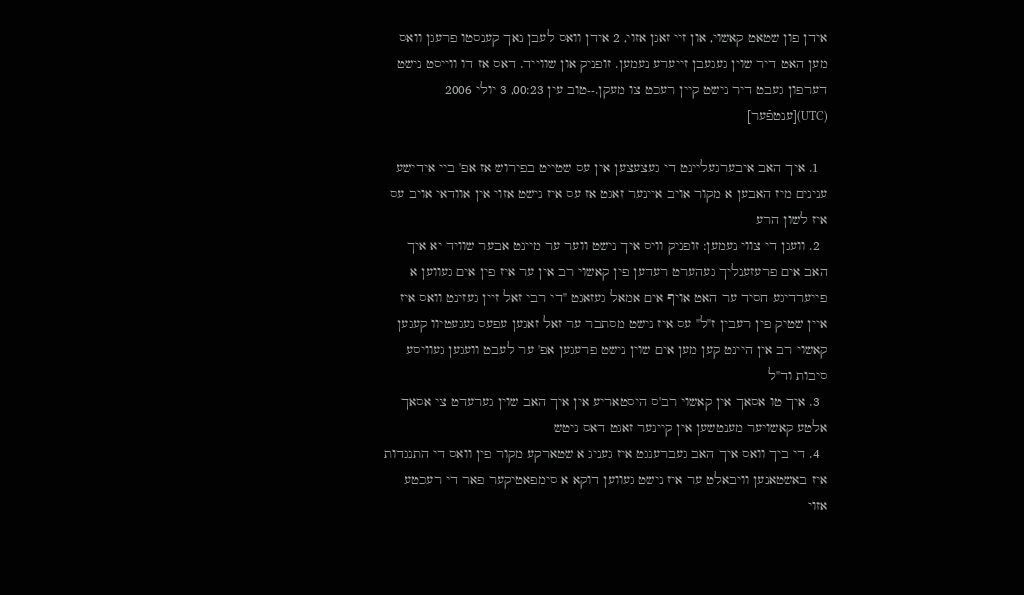אידן פון שטאט קאשוי, און זיי זאגן אזוי, 2 אידן וואס לעבן נאך קענסטו פרעגן וואס מען האט דיר שוין געגעבן זייערע נעמען. זופניק און שווייד. דאס אז דו ווייסט נישט דערפון געבט דיר נישט קיין רעכט צו מעקן.--טוב עין 00:23, 3 יולי 2006 (UTC)[ענטפֿער]

  1. איך האב איבערגעליינט די געצעצען אין עס שטייט בפירוש אז אפ' ביי אידישע ענינים מיז האבען א מקור אויב איינער זאגט אז עס איז נישט אזוי אין אוודאי אויב עס איז לשון הרע
  2. וועגן די צווי נעמען: זופניק וויס איך נישט ווער ער מיינט אבער שוויד יא איך האב אים פרעזענליך געהערט רעדען פין קאשוי רב אין ער איז פין אים געווען א פייערדיגע חסיד ער האט אויף אים אמאל געזאגט "די רבי זאל זיין געזינט וואס איז איין שטיק פין רעבין ז"ל" עס איז נישט מסתבר ער זאל זאגען עפעס נעגעטיוו קעגען קאשוי רב אין היינט קען מען אים שוין נישט פרעגען אפ' ער לעבט וועגען געוויסע סיבות וד"ל
  3. איך טו אסאך אין קאשוי רב'ס היסטאריע אין איך האב שוין גערעדט צי אסאך אלטע קאשויער מענטשען אין קיינער זאגט דאס ניטש
  4. די ביך וואס איך האב געברענגט איז געניג א שטארקע מקור פין וואס די התנגדות איז באשטאנען וויבאלט ער איז נישט געווען דוקא א סימפאטיקער פאר די רעכטע אזוי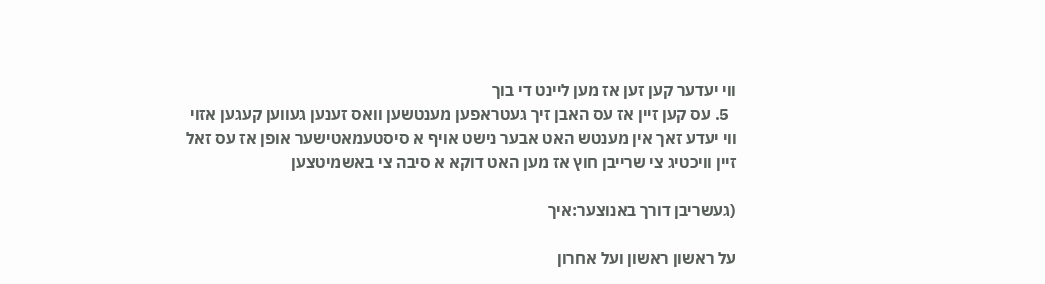ווי יעדער קען זען אז מען ליינט די בוך
  5. עס קען זיין אז עס האבן זיך געטראפען מענטשען וואס זענען געווען קעגען אזוי ווי יעדע זאך אין מענטש האט אבער נישט אויף א סיסטעמאטישער אופן אז עס זאל זיין וויכטיג צי שרייבן חוץ אז מען האט דוקא א סיבה צי באשמיטצען

(געשריבן דורך באנוצער:איך

על ראשון ראשון ועל אחרון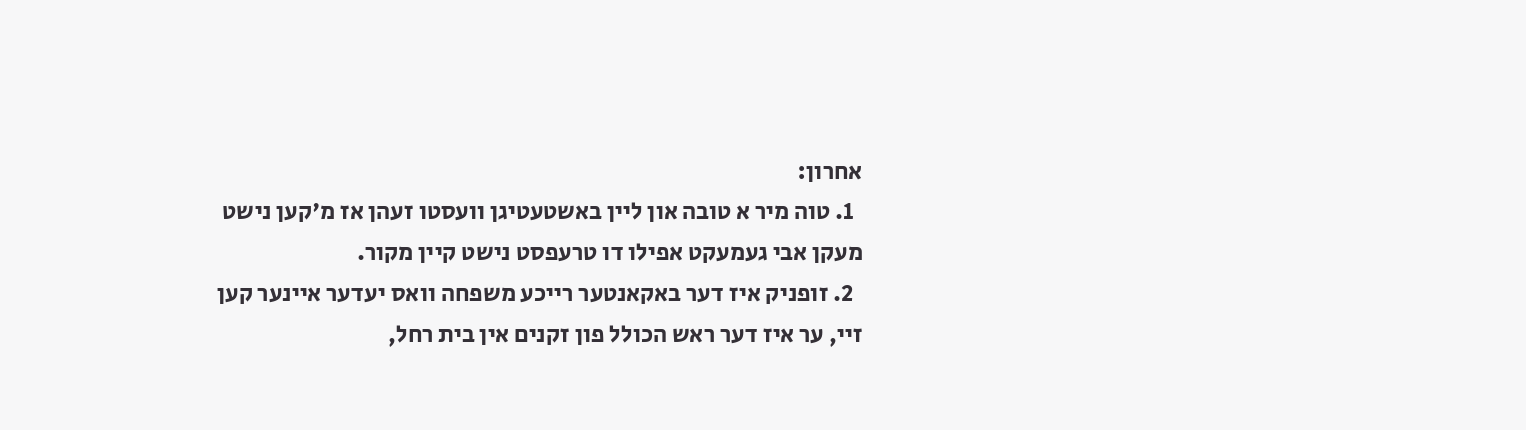אחרון:
  1. טוה מיר א טובה און ליין באשטעטיגן וועסטו זעהן אז מ'קען נישט מעקן אבי געמעקט אפילו דו טרעפסט נישט קיין מקור.
  2. זופניק איז דער באקאנטער רייכע משפחה וואס יעדער איינער קען זיי, ער איז דער ראש הכולל פון זקנים אין בית רחל,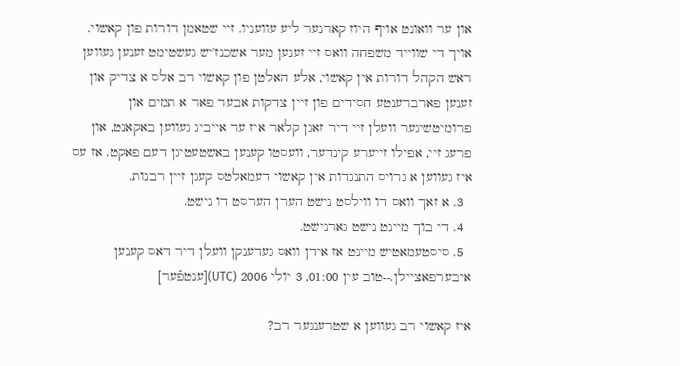און ער וואונט אויף היוז קארנער ליע עוועניו. זיי שטאמן דורות פון קאשוי. אויך די שווייד משפחה וואס זיי זענען מער אשכנז'יש געשטימט זענען געווען ראש הקהל דורות אין קאשוי, אלע האלטן פון קאשוי רב אלס א צדיק און זענען פארברענטע חסידים פון זיין צדקות אבער פאר א תמים און פרומיטשיגער וועלן זיי דיר זאגן קלאר איז ער אייביג געווען באקאנט, און פרעג זיי, אפילו זייערע קינדער, וועסטו קענען באשטעטיגן דעם פאקט. אז עס איז געווען א גרויס התנגדות אין קאשוי דעמאלטס קעגן זיין רבנות.
  3. א זאך וואס דו ווילסט נישט הערן הערסט דו נישט.
  4. די בוך מיינט נישט גארנישט.
  5. סיסטעמאטיש מיינט אז אידן וואס געדענקן וועלן דיר דאס קענען איבערפאציילן.--טוב עין 01:00, 3 יולי 2006 (UTC)[ענטפֿער]

איז קאשוי רב געווען א שטרענגער רב?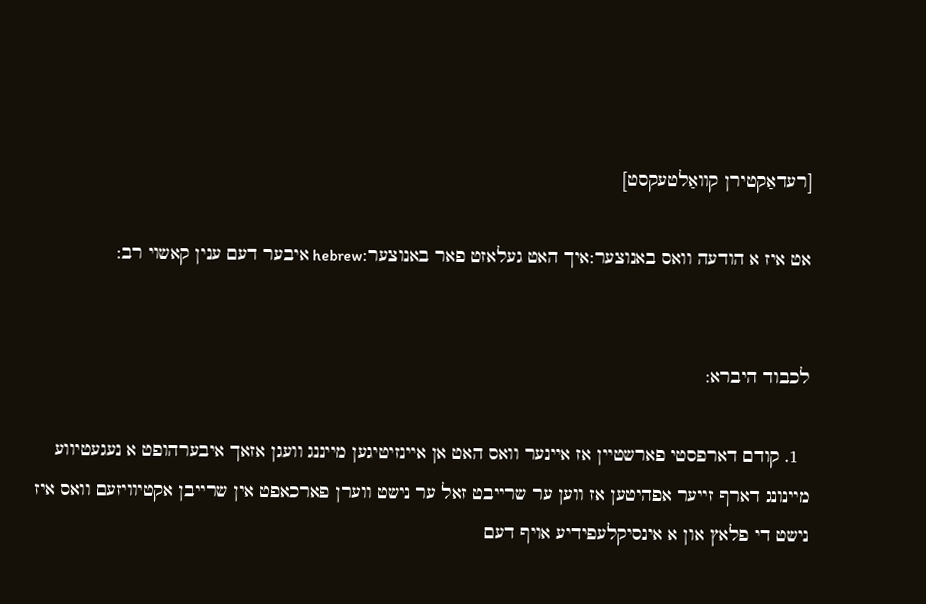[רעדאַקטירן קוואַלטעקסט]

אט איז א הודעה וואס באנוצער:איך האט געלאזט פאר באנוצער:hebrew איבער דעם ענין קאשוי רב:


לכבוד היברא:

  1. קודם דארפסטי פארשטיין אז איינער וואס האט אן איינזיטיגען מייננג וועגן אזאך איבערהופט א נעגעטיווע מיינונג דארף זייער אפהיטען אז ווען ער שרייבט זאל ער נישט ווערן פארכאפט אין שרייבן אקטיוויזעם וואס איז נישט די פלאץ און א אינסיקלעפידיע אויף דעם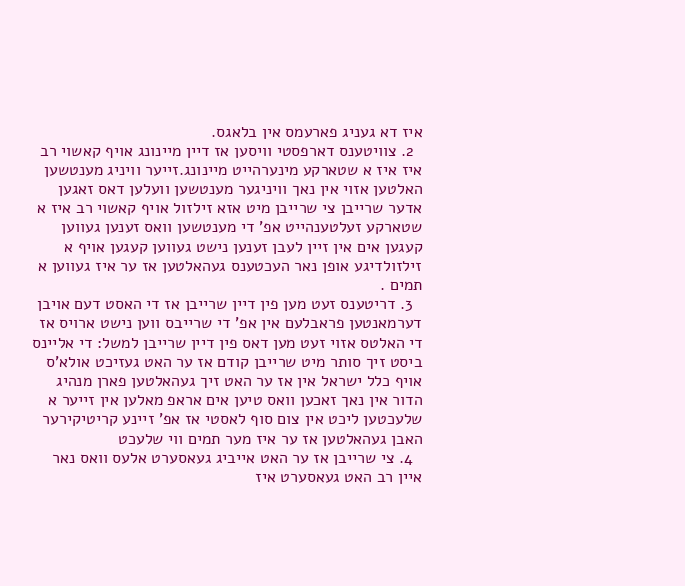איז דא געניג פארעמס אין בלאגס.
  2. צוויטענס דארפסטי וויסען אז דיין מיינונג אויף קאשוי רב איז איז א שטארקע מינערהייט מיינונג.זייער וויניג מענטשען האלטען אזוי אין נאך וויניגער מענטשען וועלען דאס זאגען אדער שרייבן צי שרייבן מיט אזא זילזול אויף קאשוי רב איז א שטארקע זעלטענהייט אפ' די מענטשען וואס זענען געווען קעגען אים אין זיין לעבן זענען נישט געווען קעגען אויף א זילזולדיגע אופן נאר העכטענס געהאלטען אז ער איז געווען א תמים .
  3. דריטענס זעט מען פין דיין שרייבן אז די האסט דעם אויבן דערמאנטען פראבלעם אין אפ' די שרייבס ווען נישט ארויס אז די האלטס אזוי זעט מען דאס פין דיין שרייבן למשל: די אליינס ביסט זיך סותר מיט שרייבן קודם אז ער האט געזיכט אולא'ס אויף כלל ישראל אין אז ער האט זיך געהאלטען פארן מנהיג הדור אין נאך זאכען וואס טיען אים אראפ מאלען אין זייער א שלעכטען ליכט אין צום סוף לאסטי אז אפ' זיינע קריטיקירער האבן געהאלטען אז ער איז מער תמים ווי שלעכט
  4. צי שרייבן אז ער האט אייביג געאסערט אלעס וואס נאר איין רב האט געאסערט איז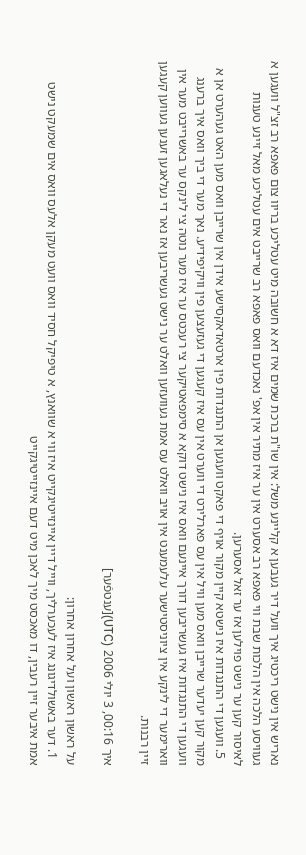נאריש אין נישט ריכטיג איך וועל דיר געבען א קליינע משל: אין שו"ת ברכת שמים איז דא א חשובה מיט עטליכע בריוו צום פאפא רב זצ"ל וועגען א געוויסע הלכה אין הלכות שבת ווי פאפא רב אסערט אין ער איז מתיר אין אפ' נאכדעם וואס פאפא רב שרייבט אים עטליכע מאל זיינע טענות לאיסור קען ער נישט פוילען אז ער זאל אסערען.
  5. וועגען די התנגדות איז נישטא קיין מקור אויף די פאקט וועגען אן התנגדות פין ארטאדאקסישע אידן אין שרייבן וואס מען האט געהערט אן א מקור קען יעדער שרייבן וואס מען וויל אין עס פארלירט די ווערט אין עס איז קעגען די געזעצען פין וויקיפידיע. נאך מער די ביך וואס איך ברענג וועגען די התנגדות איז געשריבען דורך איינעם וואס איז נישט דוקא א סימפאטיקער צי רעכטס ער איז מער נוטה צי לינקס ער באשרייבט מער אין ווארימער די לינקע אין ציוניסטישער עלעמענט אין אויב וואלט עס אמת געוועזען וואלט ער נישט געשריבען אז נאר די נעלאגען זענען געווען קעגען זיין רבנות.

איך 00:16, 3 יולי 2006 (UTC)[ענטפֿער]

על ראשון ראשון ועל אחרון אחרון:
  1. דער באשולדיגונג איז לעכערליך, ווייל דיין איינזייטיגקייט איז ווי א שוואנץ, א טיפיקל חסיד וואס וועט מעקן אלעס וואס אים שמעקט נישט אמת איבער זיין רעבין, דו מאכסט מיך לאכן מיט דעם איינזייטיגקייט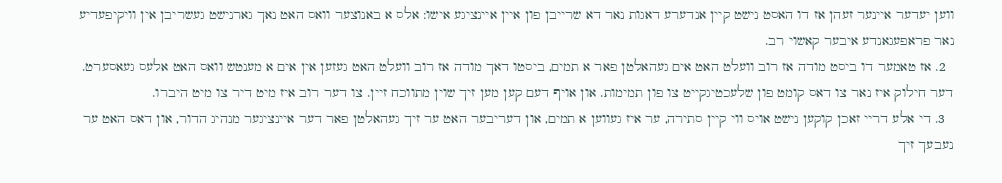ווען יעדער איינער זעהן אז דו האסט נישט קיין אנדערע דאגות נאר דא שרייבן פון איין איינציגע אישו: אלס א באנוצער וואס האט נאך גארנישט געשריבן אין וויקיפעדיע נאר פראפעגאנדע איבער קאשוי רב.
  2. אז טאמער דו ביסט מודה אז רוב וועלט האט אים געהאלטן פאר א תמים, ביסטו דאך מודה אז רוב וועלט האט געזען אין אים א מענטש וואס האט אלעס געאסערט. דער חילוק איז נאר צו דאס קומט פון שלעכטיגקייט צו פון תמימות. און אויף דעם קען מען זיך שוין מתווכח זיין. צו דער רוב איז מיט דיר צו מיט היברו.
  3. די אלע דריי זאכן קוקען נישט אויס ווי קיין סתירה, ער איז געווען א תמים, און דעריבער האט ער זיך געהאלטן פאר דער איינציגער מנהיג הדור, און דאס האט ער נעבעך זיך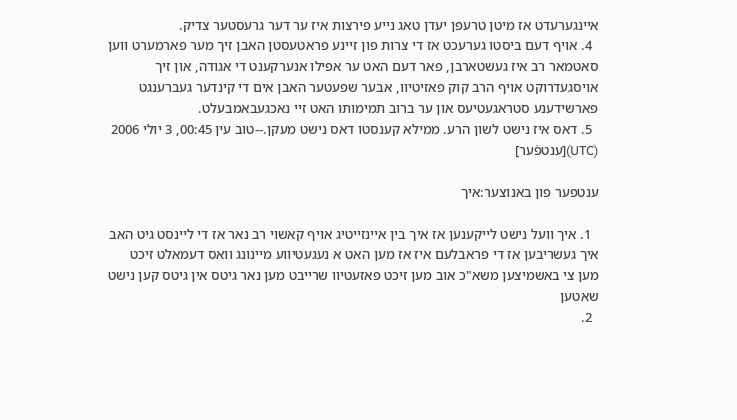איינגערעדט אז מיטן טרעפן יעדן טאג נייע פירצות איז ער דער גרעסטער צדיק.
  4. אויף דעם ביסטו גערעכט אז די צרות פון זיינע פראטעסטן האבן זיך מער פארמערט ווען סאטמאר רב איז געשטארבן, פאר דעם האט ער אפילו אנערקענט די אגודה, און זיך אויסגעדרוקט אויף הרב קוק פאזיטיוו, אבער שפעטער האבן אים די קינדער געברענגט פארשידענע סטראגעטיעס און ער ברוב תמימותו האט זיי נאכגעבאמבעלט.
  5. דאס איז נישט לשון הרע. ממילא קענסטו דאס נישט מעקן.--טוב עין 00:45, 3 יולי 2006 (UTC)[ענטפֿער]

ענטפער פון באנוצער:איך

  1. איך וועל נישט לייקענען אז איך בין איינזייטיג אויף קאשוי רב נאר אז די ליינסט גיט האב איך געשריבען אז די פראבלעם איז אז מען האט א נעגעטיווע מיינונג וואס דעמאלט זיכט מען צי באשמיצען משא"כ אוב מען זיכט פאזעטיוו שרייבט מען נאר גיטס אין גיטס קען נישט שאטען
  2.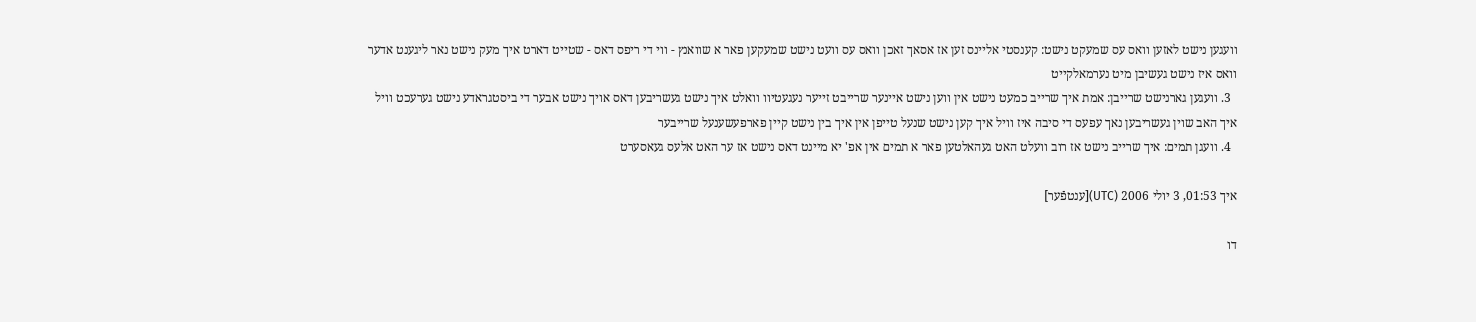וועגען נישט לאזען וואס עס שמעקט נישט: קענסטי אליינס זען אז אסאך זאכן וואס עס וועט נישט שמעקען פאר א שוואנץ - ווי די ריפס דאס - שטייט דארט איך מעק נישט נאר ליגענט אדער וואס איז נישט געשיבן מיט נערמאלקייט
  3. וועגען גארנישט שרייבן: אמת איך שרייב כמעט נישט אין ווען נישט איינער שרייבט זייער נעגעטיוו וואלט איך נישט געשריבען דאס אויך נישט אבער די ביסטגראדע נישט גערעכט וויל איך האב שוין געשריבען נאך עפעס די סיבה איז וויל איך קען נישט שנעל טייפן אין איך בין נישט קיין פארפעשענעל שרייבער
  4. וועגן תמים: איך שרייב נישט אז רוב וועלט האט געהאלטען פאר א תמים אין אפ' יא מיינט דאס נישט אז ער האט אלעס געאסערט

איך 01:53, 3 יולי 2006 (UTC)[ענטפֿער]

דו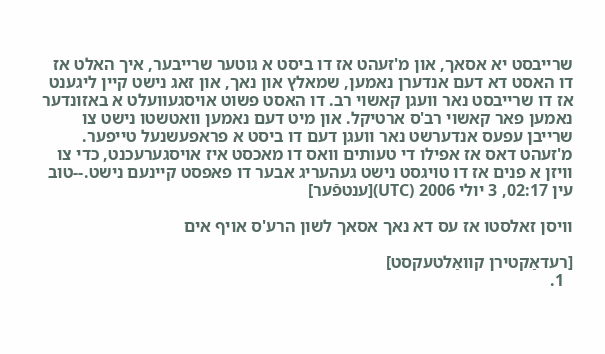שרייבסט יא אסאך, און מ'זעהט אז דו ביסט א גוטער שרייבער, איך האלט אז דו האסט דא דעם אנדערן נאמען, שמאלץ און נאך, און זאג נישט קיין ליגענט אז דו שרייבסט נאר וועגן קאשוי רב. דו האסט פשוט אויסגעוועלט א באזונדער נאמען פאר קאשוי רב'ס ארטיקל. און מיט דעם נאמען וואטשטו נישט צו שרייבן עפעס אנדערשט נאר וועגן דעם דו ביסט א פראפעשנעל טייפער. מ'זעהט דאס אז אפילו די טעותים וואס דו מאכסט איז אויסגערעכנט, כדי צו וויזן א פנים אז דו טויגסט נישט געהעריג אבער דו פאפסט קיינעם נישט.--טוב עין 02:17, 3 יולי 2006 (UTC)[ענטפֿער]

וויסן זאלסטו אז עס דא נאך אסאך לשון הרע'ס אויף אים

[רעדאַקטירן קוואַלטעקסט]
  1.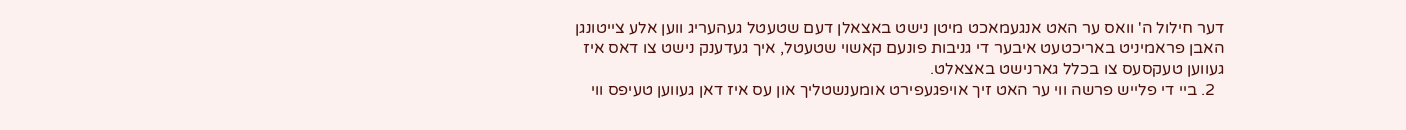דער חילול ה' וואס ער האט אנגעמאכט מיטן נישט באצאלן דעם שטעטל געהעריג ווען אלע צייטונגן האבן פראמיניט באריכטעט איבער די גניבות פונעם קאשוי שטעטל, איך געדענק נישט צו דאס איז געווען טעקסעס צו בכלל גארנישט באצאלט.
  2. ביי די פלייש פרשה ווי ער האט זיך אויפגעפירט אומענשטליך און עס איז דאן געווען טעיפס ווי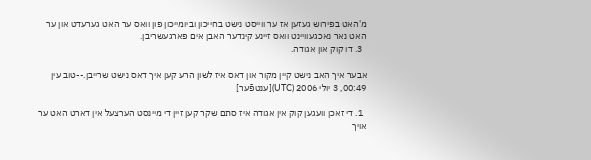מ'האט בפירוש געזען אז ער ווייסט נישט בחייכון וביומייכון פון וואס ער האט גערעדט און ער האט נאר נאכגעוויינט וואס זיינע קינדער האבן אים פארגעשריבן.
  3. דו קוק און אגודה.

אבער איך האב נישט קיין מקור און דאס איז לשון הרע קען איך דאס נישט שרייבן.--טוב עין 00:49, 3 יולי 2006 (UTC)[ענטפֿער]

  1. די זאכן וועגען קוק אין אגודה איז סתם שקר קען זיין די מיינסט הערצעל אין דארט האט ער אויך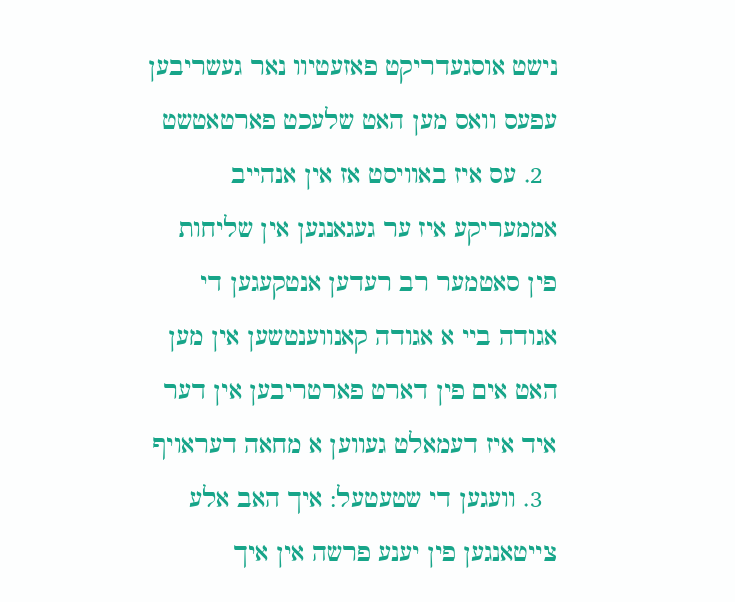נישט אוסגעדריקט פאזעטיוו נאר געשריבען עפעס וואס מען האט שלעכט פארטאטשט
  2. עס איז באוויסט אז אין אנהייב אממעריקע איז ער געגאנגען אין שליחות פין סאטמער רב רעדען אנטקעגען די אגודה ביי א אגודה קאנווענטשען אין מען האט אים פין דארט פארטריבען אין דער איד איז דעמאלט געווען א מחאה דעראויף
  3. וועגען די שטעטעל: איך האב אלע צייטאנגען פין יענע פרשה אין איך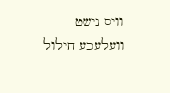וויס נישט וועלעכע חילול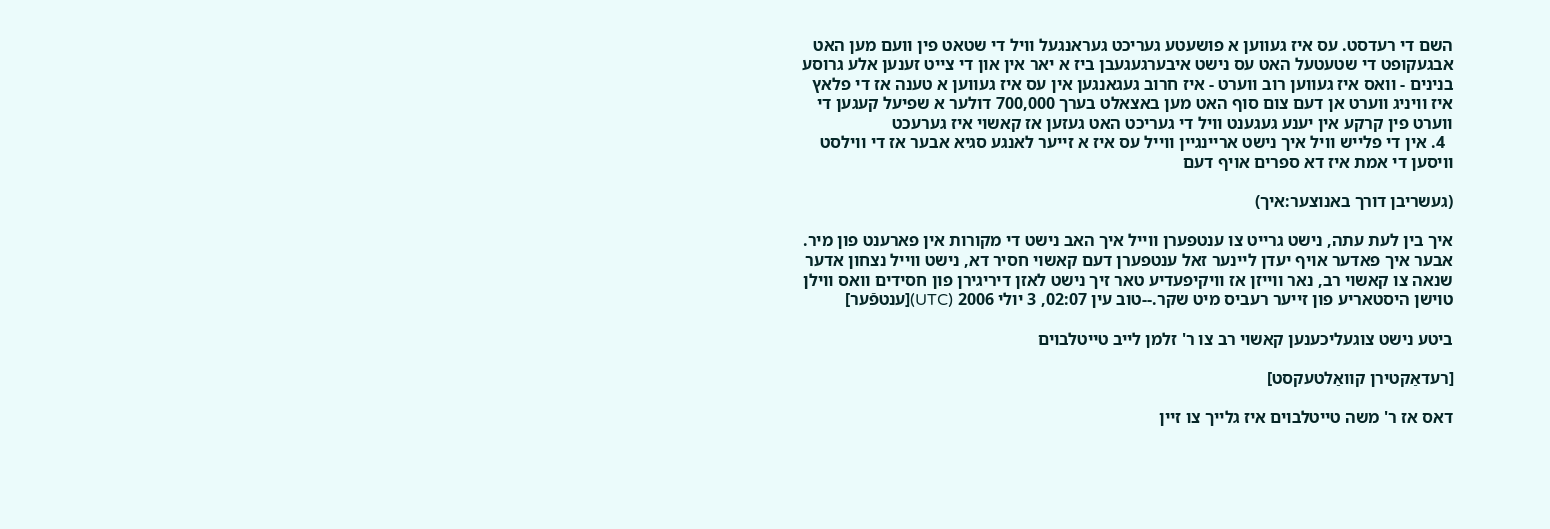השם די רעדסט. עס איז געווען א פושעטע געריכט געראנגעל וויל די שטאט פין וועם מען האט אבגעקופט די שטעטעל האט עס נישט איבערגעגעבן ביז א יאר אין און די צייט זענען אלע גרוסע בנינים - וואס איז געווען רוב ווערט - איז חרוב געגאנגען אין עס איז געווען א טענה אז די פלאץ איז וויניג ווערט אן דעם צום סוף האט מען באצאלט בערך 700,000 דולער א שפיעל קעגען די ווערט פין קרקע אין יענע געגענט וויל די געריכט האט געזען אז קאשוי איז גערעכט
  4. אין די פלייש וויל איך נישט אריינגיין ווייל עס איז א זייער לאנגע סגיא אבער אז די ווילסט וויסען די אמת איז דא ספרים אויף דעם

(געשריבן דורך באנוצער:איך)

איך בין לעת עתה, נישט גרייט צו ענטפערן ווייל איך האב נישט די מקורות אין פארענט פון מיר. אבער איך פאדער אויף יעדן ליינער זאל ענטפערן דעם קאשוי חסיר דא, נישט ווייל נצחון אדער שנאה צו קאשוי רב, נאר ווייזן אז וויקיפעדיע טאר זיך נישט לאזן דיריגירן פון חסידים וואס ווילן טוישן היסטאריע פון זייער רעביס מיט שקר.--טוב עין 02:07, 3 יולי 2006 (UTC)[ענטפֿער]

ביטע נישט צוגעליכענען קאשוי רב צו ר' זלמן לייב טייטלבוים

[רעדאַקטירן קוואַלטעקסט]

דאס אז ר' משה טייטלבוים איז גלייך צו זיין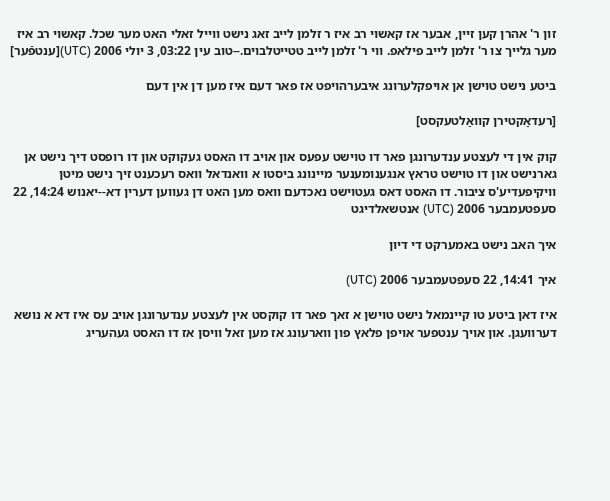זון ר' אהרן קען זיין, אבער אז קאשוי רב איז ר זלמן לייב זאג נישט ווייל זאלי האט מער שכל. קאשוי רב איז מער גלייך צו ר' זלמן לייב פילאפ. ווי ר' זלמן לייב טטייטלבוים.--טוב עין 03:22, 3 יולי 2006 (UTC)[ענטפֿער]

ביטע נישט טוישן אן אויפקלערונג איבערהויפט אז פאר דעם איז מען דן אין דעם

[רעדאַקטירן קוואַלטעקסט]

קוק אין די לעצטע ענדערונגן פאר דו טוישט עפעס און אויב דו האסט געקוקט און דו רופסט דיך נישט אן גארנישט און דו טוישט טראץ אנגענומענער מיינונג ביסטו א וואנדאל וואס רעכענט זיך נישט מיטן וויקיפעדיע'ס ציבור. דו האסט דאס געטוישט נאכדעם וואס מען האט דן געווען דערין דא--יאנוש 14:24, 22 סעפטעמבער 2006 (UTC) אנטשאלדיגט

איך האב נישט באמערקט די דיון

איך 14:41, 22 סעפטעמבער 2006 (UTC)

איז דאן ביטע טו קיינמאל נישט טוישן א זאך פאר דו קוקסט אין לעצטע ענדערונגן אויב עס איז דא א נושא דערוועגן. און אויך ענטפער אויפן פלאץ פון ווארעונג אז מען זאל וויסן אז דו האסט געהעריג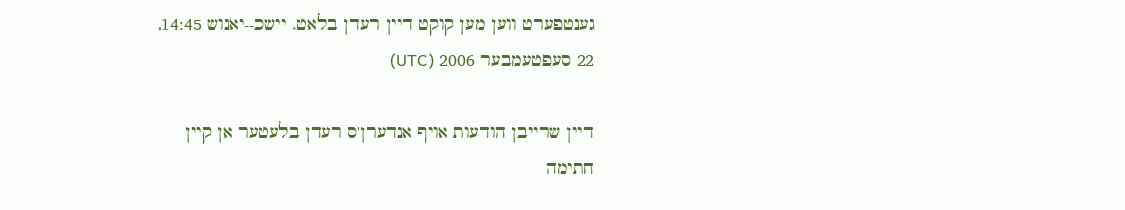גענטפערט ווען מען קוקט דיין רעדן בלאט. יישכ--יאנוש 14:45, 22 סעפטעמבער 2006 (UTC)

דיין שרייבן הודעות אויף אנדערן'ס רעדן בלעטער אן קיין חתימה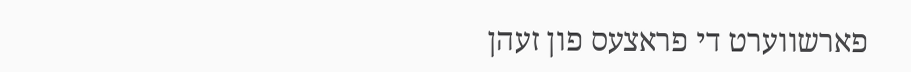פארשווערט די פראצעס פון זעהן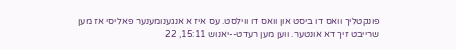פונקטליך וואס דו ביסט און וואס דו ווילסט. עס איז א אנגענומענער פאליסי אז מען שרייבט זיך דא אונטער. ווען מען רעדט--יאנוש 15:11, 22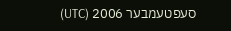סעפטעמבער 2006 (UTC)